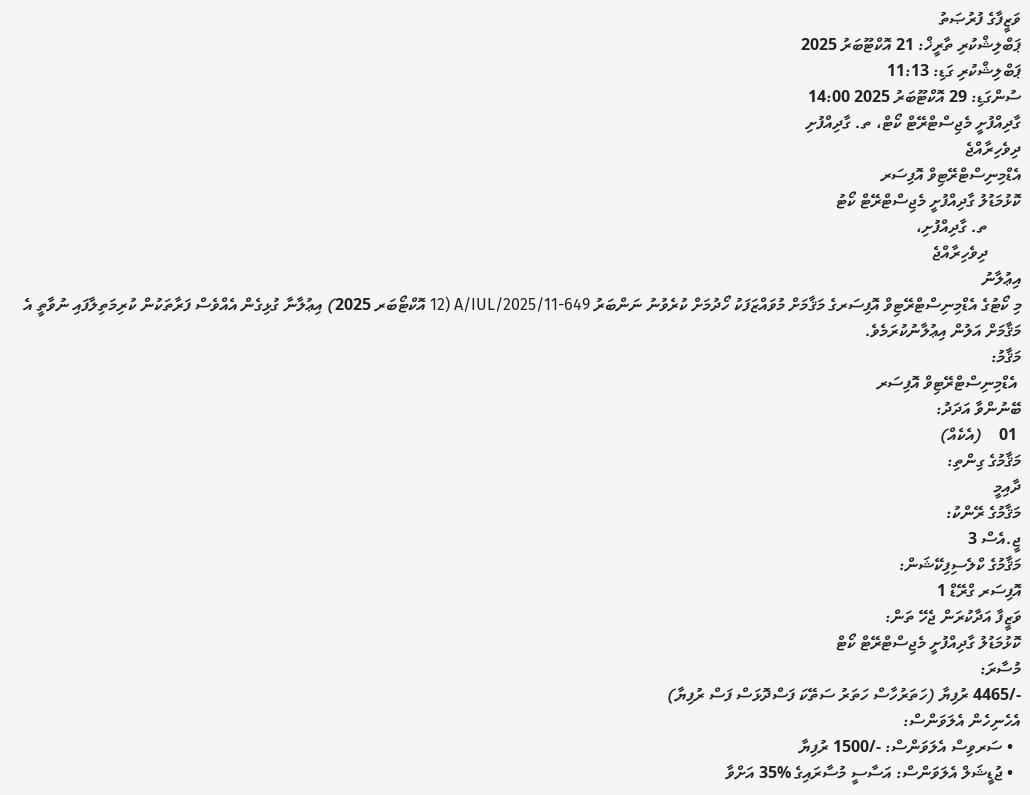ވަޒީފާގެ ފުރުޞަތު
ޕަބްލިޝްކުރި ތާރީޚް: 21 އޮކްޓޫބަރު 2025
ޕަބްލިޝްކުރި ގަޑި: 11:13
ސުންގަޑި: 29 އޮކްޓޫބަރު 2025 14:00
ގާދިއްފުށީ މެޖިސްޓްރޭޓް ކޯޓް، ތ. ގާދިއްފުށި
ދިވެހިރާއްޖެ
އެޑްމިނިސްޓްރޭޓިވް އޮފިސަރ
ކޮޅުމަޑުލު ގާދިއްފުށީ މެޖިސްޓްރޭޓް ކޯޓު
        ތ. ގާދިއްފުށި،
        ދިވެހިރާއްޖެ
އިޢުލާނު
މި ކޯޓުގެ އެޑްމިނިސްޓްރޭޓިވް އޮފިސަރގެ މަޤާމަށް މުވައްޒަފަކު ހޯދުމަށް ކުރެވުނު ނަންބަރު 649-A/IUL/2025/11 (12 އޮކްޓޯބަރ 2025) އިޢުލާނާ ގުޅިގެން އެއްވެސް ފަރާތަކުން ކުރިމަތިލާފައި ނުވާތީ އެ މަޤާމަށް އަލުން އިޢުލާނުކުރަމެވެ.
މަޤާމު:
 އެޑްމިނިސްޓްރޭޓިވް އޮފިސަރ
ބޭނުންވާ އަދަދު:
 01    (އެކެއް)
މަޤާމުގެ ގިންތި:
ދާއިމީ
މަޤާމުގެ ރޭންކު:
ޖީ.އެސް 3
މަޤާމުގެ ކްލެސިފިކޭޝަން:
އޮފިސަރ ގްރޭޑް 1
ވަޒީފާ އަދާކުރަން ޖެހޭ ތަން:
ކޮޅުމަޑުލު ގާދިއްފުށީ މެޖިސްޓްރޭޓް ކޯޓް
މުސާރަ:
-/4465 ރުފިޔާ (ހަތަރުހާސް ހަތަރު ސަތޭކަ ފަސްދޮޅަސް ފަސް ރުފިޔާ)
އެހެނިހެން އެލަވަންސް:
  • ސަރވިސް އެލަވަންސް: -/1500 ރުފިޔާ
  • ޖުޑީޝަލް އެލަވަންސް: އަސާސީ މުސާރައިގެ %35 އަށްވާ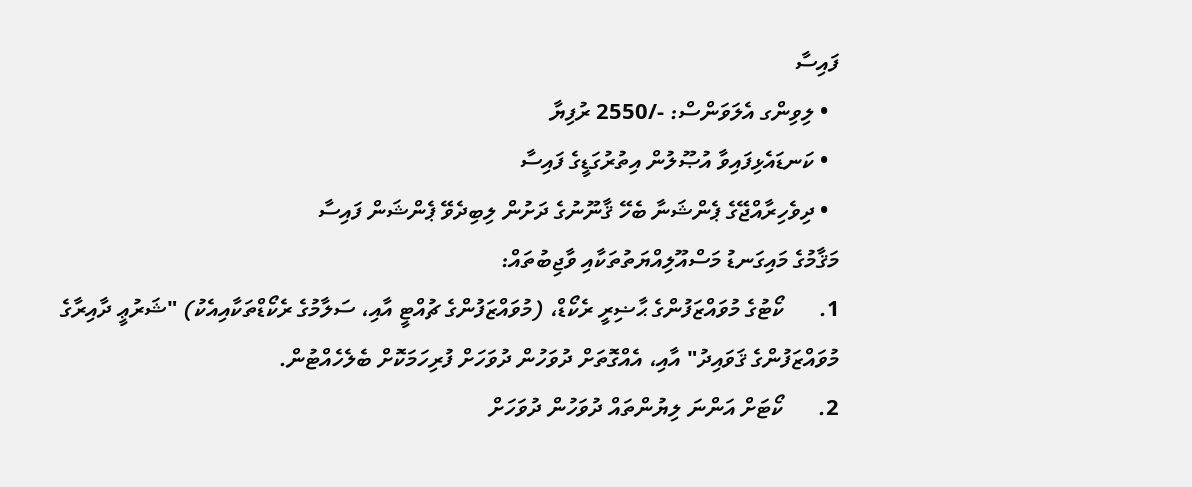ފައިސާ
  • ލިވިންގ އެލަވަންސް: -/2550 ރުފިޔާ
  • ކަނޑައެޅިފައިވާ އުޞޫލުން އިތުރުގަޑީގެ ފައިސާ
  • ދިވެހިރާއްޖޭގެ ޕެންޝަނާ ބެހޭ ޤާނޫނުގެ ދަށުން ލިބިދެވޭ ޕެންޝަން ފައިސާ
މަޤާމުގެ މައިގަނޑު މަސްއޫލިއްޔަތުތަކާއި ވާޖިބުތައް:
1.      ކޯޓުގެ މުވައްޒަފުންގެ ޙާޟިރީ ރެކޯޑް، (މުވައްޒަފުންގެ ޗުއްޓީ އާއި، ސަލާމުގެ ރެކޯޑްތަކާއިއެކު) "ޝަރުޢީ ދާއިރާގެ މުވައްޒަފުންގެ ޤަވައިދު" އާއި، އެއްގޮތަށް ދުވަހުން ދުވަހަށް ފުރިހަމަކޮށް ބެލެހެއްޓުން.
2.      ކޯޓަށް އަންނަ ލިޔުންތައް ދުވަހުން ދުވަހަށް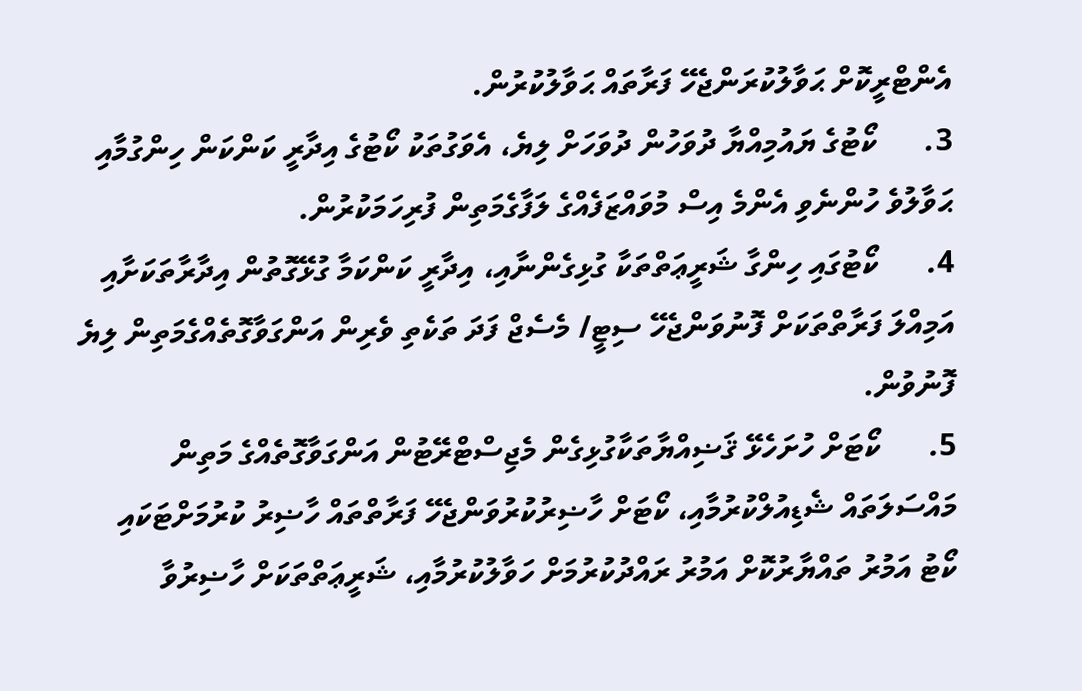އެންޓްރީކޮށް ޙަވާލުކުރަންޖެހޭ ފަރާތައް ޙަވާލުކުރުން.
3.      ކޯޓުގެ ޔައުމިއްޔާ ދުވަހުން ދުވަހަށް ލިޔެ، އެވަގުތަކު ކޯޓުގެ އިދާރީ ކަންކަން ހިންގުމާއި ޙަވާލުވެ ހުންނެވި އެންމެ އިސް މުވައްޒަފެއްގެ ލަފާގެމަތިން ފުރިހަމަކުރުން.
4.      ކޯޓުގައި ހިންގާ ޝަރީޢަތްތަކާ ގުޅިގެންނާއި، އިދާރީ ކަންކަމާ ގުޅޭގޮތުން އިދާރާތަކަށާއި އަމިއްލަ ފަރާތްތަކަށް ފޮނުވަންޖެހޭ ސިޓީ/ މެސެޖް ފަދަ ތަކެތި ވެރިން އަންގަވާގޮތެއްގެމަތިން ލިޔެ ފޮނުވުން.
5.      ކޯޓަށް ހުށަހެޅޭ ޤަޟިއްޔާތަކާގުޅިގެން މެޖިސްޓްރޭޓުން އަންގަވާގޮތެއްގެ މަތިން މައްސަލަތައް ޝެޑިއުލްކުރުމާއި، ކޯޓަށް ހާޟިރުކުރުވަންޖެހޭ ފަރާތްތައް ހާޟިރު ކުރުމަށްޓަކައި ކޯޓު އަމުރު ތައްޔާރުކޮށް އަމުރު ރައްދުކުރުމަށް ހަވާލުކުރުމާއި، ޝަރީޢަތްތަކަށް ހާޟިރުވާ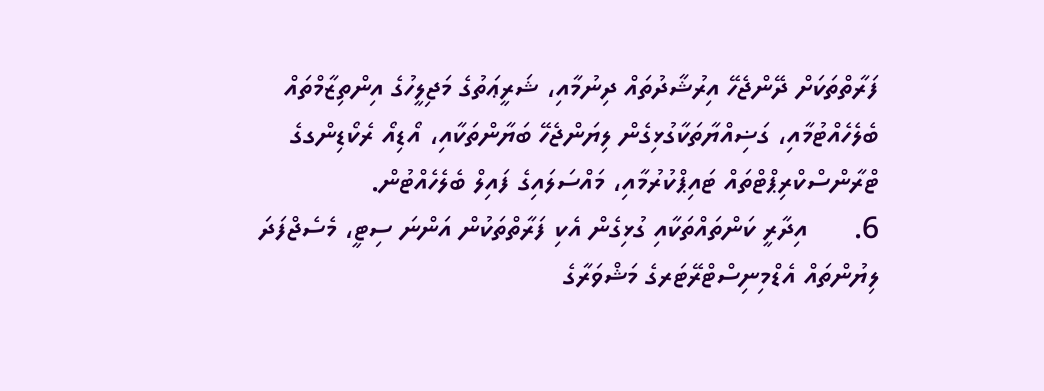ފަރާތްތަކަށް ދޭންޖެހޭ އިރުޝާދުތައް ދިނުމާއި، ޝަރީޢަތުގެ މަޖިލީހުގެ އިންތިޒާމްތައް ބެލެހެއްޓުމާއި، ގަޟިއްޔާތަކާގުޅިގެން ލިޔަންޖެހޭ ބަޔާންތަކާއި، އޯޑިއޯ ރެކޯޑިންގގެ ޓްރާންސްކްރިޕްޓްތައް ޓައިޕްކުރުމާއި، މައްސަލައިގެ ފައިލް ބެލެހެއްޓުން.
6.      އިދާރީ ކަންތައްތަކާއި ގުޅިގެން އެކި ފަރާތްތަކުން އަންނަ ސިޓީ، މެސެޖްފަދަ ލިޔުންތައް އެޑްމިނިސްޓްރޭޓަރގެ މަޝްވަރާގެ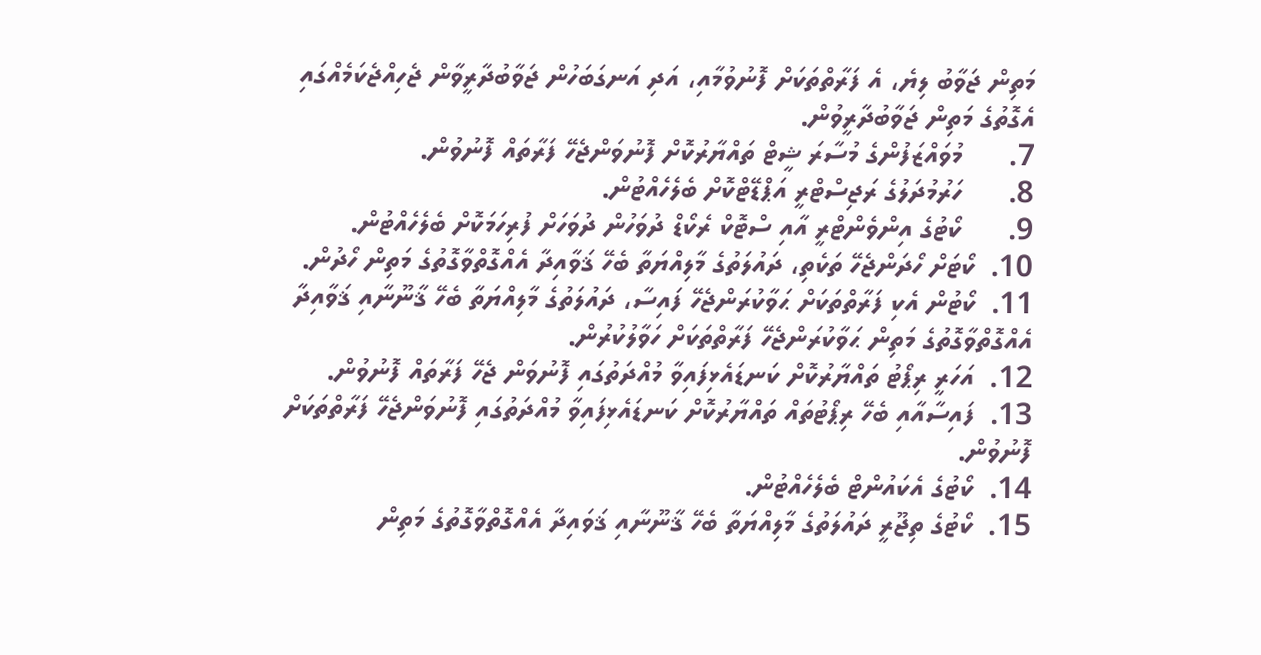މަތިން ޖަވާބު ލިޔެ، އެ ފަރާތްތަކަށް ފޮނުވުމާއި، އަދި އަނގަބަހުން ޖަވާބުދާރީވާން ޖެހިއްޖެކަމެއްގައި އެގޮތުގެ މަތިން ޖަވާބުދާރީވުން.
7.      މުވައްޒަފުންގެ މުސާރަ ޝީޓް ތައްޔާރުކޮށް ފޮނުވަންޖެހޭ ފަރާތައް ފޮނުވުން.
8.      ހަރުމުދަލުގެ ރަޖިސްޓްރީ އަޕްޑޭޓްކޮށް ބެލެހެއްޓުން.
9.      ކޯޓުގެ އިންވެންޓްރީ އާއި ސްޓޮކް ރެކޯޑް ދުވަހުން ދުވަހަށް ފުރިހަމަކޮށް ބެލެހެއްޓުން.
10.  ކޯޓަށް ހޯދަންޖެހޭ ތަކެތި، ދައުލަތުގެ މާލިއްޔަތާ ބެހޭ ޤަވާއިދާ އެއްގޮތްވާގޮތުގެ މަތިން ހޯދުން.
11.  ކޯޓުން އެކި ފަރާތްތަކަށް ޙަވާކުރަންޖެހޭ ފައިސާ، ދައުލަތުގެ މާލިއްޔަތާ ބެހޭ ޤާނޫނާއި ޤަވާއިދާ އެއްގޮތްވާގޮތުގެ މަތިން ޙަވާކުރަންޖެހޭ ފަރާތްތަކަށް ހަވާލުކުރުން.
12.  އަހަރީ ރިޕޯޓު ތައްޔާރުކޮށް ކަނޑައެޅިފައިވާ މުއްދަތުގައި ފޮނުވަން ޖެހޭ ފަރާތައް ފޮނުވުން.
13.  ފައިސާއާއި ބެހޭ ރިޕޯޓުތައް ތައްޔާރުކޮށް ކަނޑައެޅިފައިވާ މުއްދަތުގައި ފޮނުވަންޖެހޭ ފަރާތްތަކަށް ފޮނުވުން.
14.  ކޯޓުގެ އެކައުންޓް ބެލެހެއްޓުން.
15.  ކޯޓުގެ ތިޖޫރީ ދައުލަތުގެ މާލިއްޔަތާ ބެހޭ ޤާނޫނާއި ޤަވައިދާ އެއްގޮތްވާގޮތުގެ މަތިން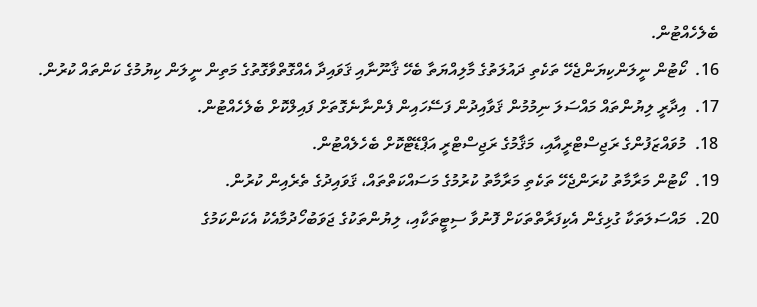ބެލެހެއްޓުން.
16.  ކޯޓުން ނީލަންކިޔަންޖެހޭ ތަކެތި ދައުލަތުގެ މާލިއްޔަތާ ބެހޭ ޤާނޫނާއި ޤަވައިދާ އެއްގޮތްވާގޮތުގެ މަތިން ނީލަން ކިޔުމުގެ ކަންތައް ކުރުން.
17.  އިދާރީ ލިޔުންތައް މައްސަލަ ނިމުމުން ޤަވާއިދުން ފަސޭހައިން ފެންނާނެގޮތަށް ފައިލްކޮށް ބެލެހެއްޓުން.
18.  މުވައްޒަފުންގެ ރަޖިސްޓްރީއާއި، މަޤާމުގެ ރަޖިސްޓްރީ އަޕްޑޭޓްކޮށް ބެހެލެއްޓުން.
19.  ކޯޓުން މަރާމާތު ކުރަންޖެހޭ ތަކެތި މަރާމާތު ކުރުމުގެ މަސައްކަތްތައް، ޤަވައިދުގެ ތެރެއިން ކުރުން.
20.  މައްސަލަތަކާ ގުޅިގެން އެކިފަރާތްތަކަށް ފޮނުވާ ސިޓީތަކާއި، ލިޔުންތަކުގެ ޖަވަބުހޯދުމާއެކު އެކަންކަމުގެ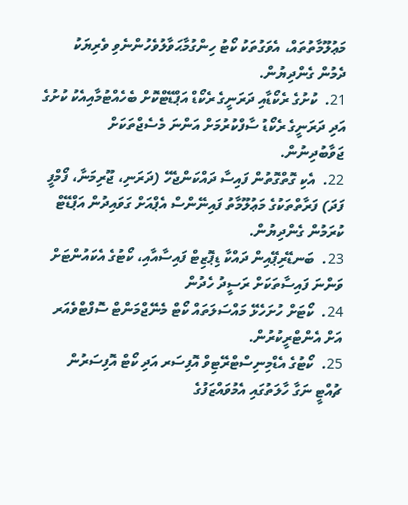މަޢުލޫމާތުތައް، އެވަގުތަކު ކޯޓު ހިންގުމާޙަވާލުވެހުންނެވި ވެރިޔަކު ދެމުން ގެންދިޔުން.
21.  ކުށުގެ ރެކޯޑާއި ދަރަނީގެ ރެކޯޑް އަޕްޑޭޓްކޮށް ބެހެއްޓުމާއިއެކު ކުށުގެ އަދި ދަރަނީގެ ރެކޯޑު ސާފްކުރުމަށް އަންނަ މެސެޖްތަކަށް ޖަވާބުދިނުން.
22.  އެކި ގޮތްގޮތުން ފައިސާ ދައްކަންޖެހޭ (ދަރަނި، ޖޫރިމަނާ، ފޯމްފީ ފަދަ) ފަރާތްތަކުގެ މަޢުލޫމާތު ފައިނޭންސް އެޕްއަށް ގަވައިދުން އަޕްޑޭޓް ކުރަމުން ގެންދިޔުން.
23.  ބަނޑޭރިޕޭއިން ދައްކާ ޑިޕޮޒިޓް ފައިސާއާއި، ކޯޓުގެ އެކައުންޓަށް ވަންނަ ފައިސާތަކަށް ރަސީދު ހެދުން
24.  ކޯޓަށް ހުށަހެޅޭ މައްސަލަތައް ކޯޓް މެނޭޖްމަންޓް ސޮފްޓްވެއަރ އަށް އެންޓްރީކުރުން.
25.  ކޯޓުގެ އެޑްމިނިސްޓްރޭޓިވް އޮފިސަރ އަދި ކޯޓް އޮފިސަރުން ޗުއްޓީ ނަގާ ހާލަތުގައި އެމުވައްޒަފުގެ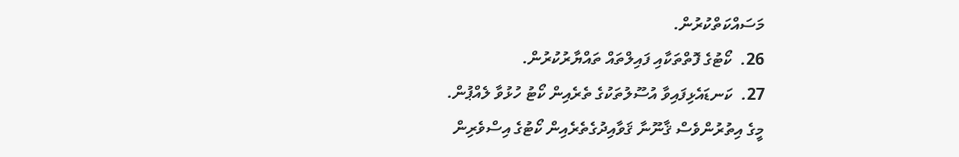މަސައްކަތްކުރުން.
26.  ކޯޓުގެ ފޮތްތަކާއި ފައިލްތައް ތައްޔާރުކުރުން.
27.  ކަނޑައެޅިފައިވާ އުސޫލުތަކުގެ ތެރެއިން ކޯޓު ހުޅުވާ ލެއްޕުން.
މީގެ އިތުރުންވެސް ޤާނޫނާ ޤަވާއިދުގެތެރެއިން ކޯޓުގެ އިސްވެރިން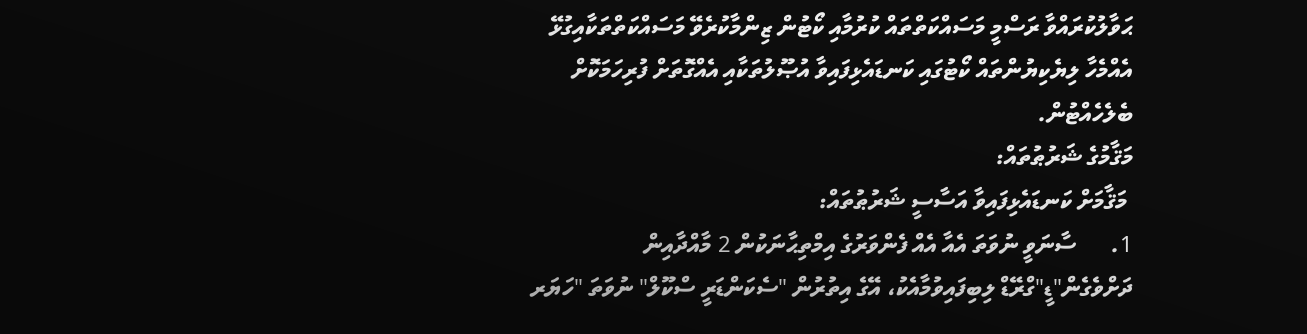ޙަވާލުކުރައްވާ ރަސްމީ މަސައްކަތްތައް ކުރުމާއި ކޯޓުން ޒިންމާކުރެވޭ މަސައްކަތްތަކާއިގުޅޭ އެއްމެހާ ލިޔެކިޔުންތައް ކޯޓުގައި ކަނޑައެޅިފައިވާ އުޞޫލުތަކާއި އެއްގޮތަށް ފުރިހަމަކޮށް ބެލެހެއްޓުން.
މަޤާމުގެ ޝަރުޠުތައް:
 މަޤާމަށް ކަނޑައެޅިފައިވާ އަސާސީ ޝަރުޠުތައް:
1.      ސާނަވީ ނުވަތަ އެއާ އެއް ފެންވަރުގެ އިމްތިޙާނަކުން 2 މާއްދާއިން ދަށްވެގެން"ޑީ"ގްރޭޑް ލިބިފައިވުމާއެކު، އޭގެ އިތުރުން "ސެކަންޑަރީ ސްކޫލް" ނުވަތަ "ހަޔަރ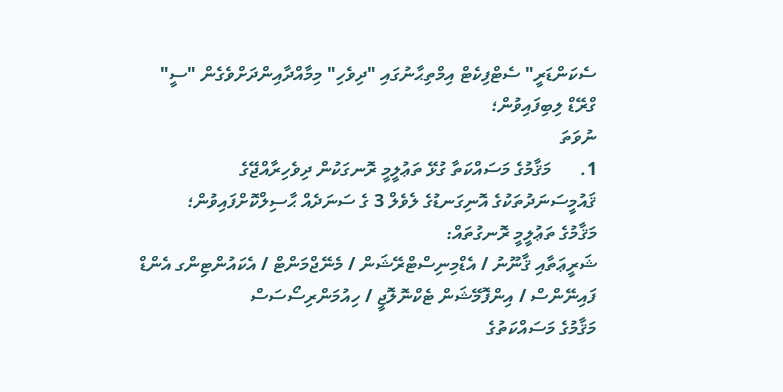ސެކަންޑަރީ" ސެޓްފިކެޓް އިމްތިޙާނުގައި "ދިވެހި" މިމާއްދާއިންދަށްވެގެން "ސީ" ގްރޭޑް ލިބިފައިވުން؛
ނުވަތަ
1.      މަޤާމުގެ މަސައްކަތާ ގުޅޭ ތަޢުލީމީ ރޮނގަކުން ދިވެހިރާއްޖޭގެ ޤައުމީސަނަދުތަކުގެ އޮނިގަނޑުގެ ލެވެލް 3 ގެ ސަނަދެއް ޙާސިލްކޮށްފައިވުން؛
މަޤާމުގެ ތަޢުލީމީ ރޮނގުތައް:
ޝަރީޢަތާއި ޤާނޫނު / އެޑްމިނިސްޓްރޭޝަން / މެނޭޖްމަންޓް / އެކައުންޓިންގ އެންޑް ފައިނޭންސް / އިންފޮމޭޝަން ޓެކްނޮލޮޖީ / ހިއުމަންރިސޯސަސް
މަޤާމުގެ މަސައްކަތުގެ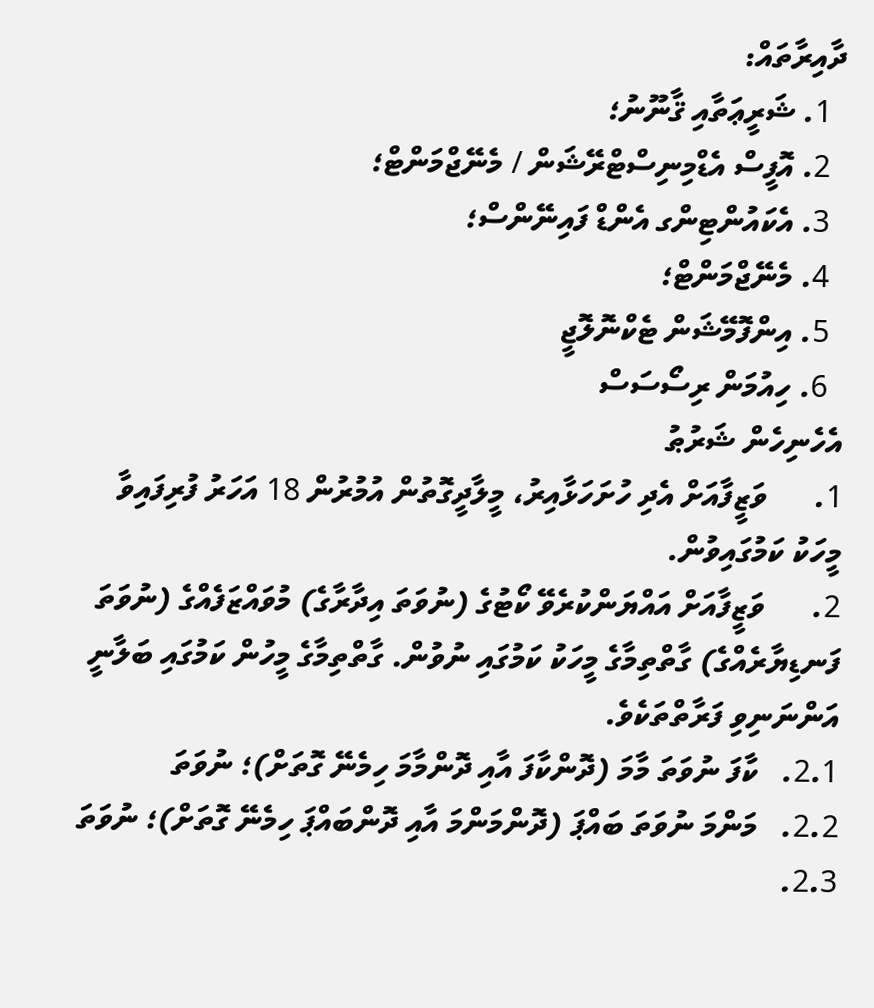ދާއިރާތައް:
  1. ޝަރީޢަތާއި ޤާނޫނު؛
  2. އޮފީސް އެޑްމިނިސްޓްރޭޝަން / މެނޭޖްމަންޓް؛
  3. އެކައުންޓިންގ އެންޑް ފައިނޭންސް؛
  4. މެނޭޖްމަންޓް؛
  5. އިންފޮމޭޝަން ޓެކްނޮލޮޖީ
  6. ހިއުމަން ރިސޯސަސް
އެހެނިހެން ޝަރުޠު
1.      ވަޒީފާއަށް އެދި ހުށަހަޅާއިރު، މީލާދީގޮތުން އުމުރުން 18 އަހަރު ފުރިފައިވާ މީހަކު ކަމުގައިވުން.
2.      ވަޒީފާއަށް އައްޔަންކުރެވޭ ކޯޓުގެ (ނުވަތަ އިދާރާގެ) މުވައްޒަފެއްގެ (ނުވަތަ ފަނޑިޔާރެއްގެ) ގާތްތިމާގެ މީހަކު ކަމުގައި ނުވުން. ގާތްތިމާގެ މީހުން ކަމުގައި ބަލާނީ އަންނަނިވި ފަރާތްތަކެވެ.
2.1.   ކާފަ ނުވަތަ މާމަ (ދޮންކާފަ އާއި ދޮންމާމަ ހިމެނޭ ގޮތަށް)؛ ނުވަތަ
2.2.   މަންމަ ނުވަތަ ބައްޕަ (ދޮންމަންމަ އާއި ދޮންބައްޕަ ހިމެނޭ ގޮތަށް)؛ ނުވަތަ
2.3.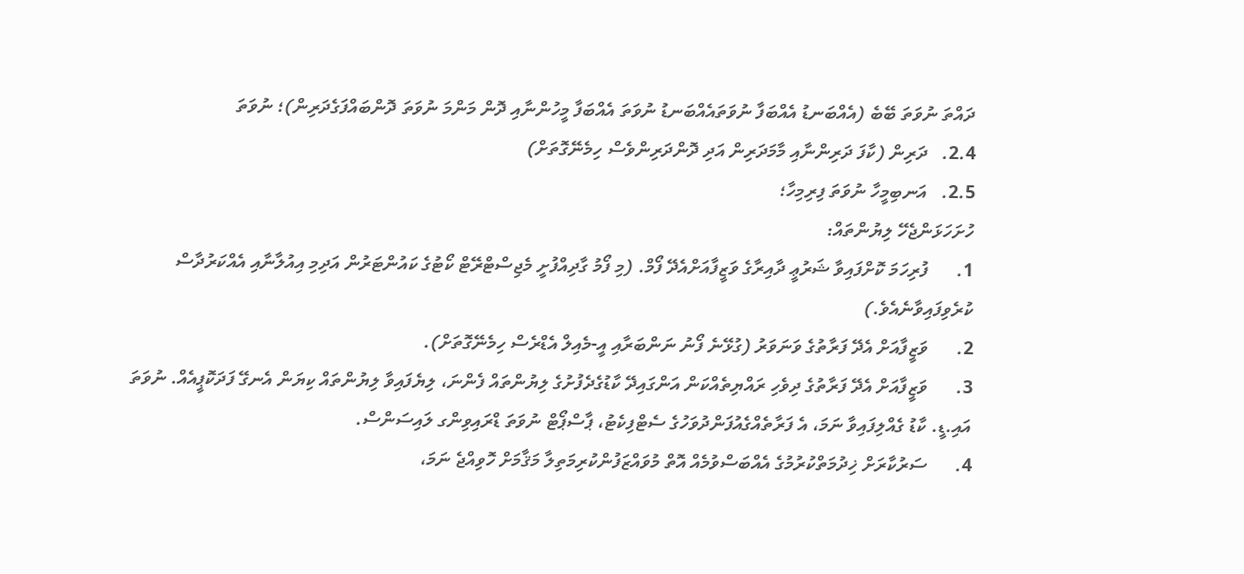ދައްތަ ނުވަތަ ބޭބެ (އެއްބަނޑު އެއްބަފާ ނުވަތައެއްބަނޑު ނުވަތަ އެއްބަފާ މީހުންނާއި ދޮން މަންމަ ނުވަތަ ދޮންބައްފަގެދަރިން)؛ ނުވަތަ
2.4.   ދަރިން (ކާފަ ދަރިންނާއި މާމަދަރިން އަދި ދޮންދަރިންވެސް ހިމެނޭގޮތަށް)
2.5.   އަނބިމީހާ ނުވަތަ ފިރިމިހާ؛
ހުށަހަޅަންޖެހޭ ލިޔުންތައް:
1.      ފުރިހަމަ ކޮށްފައިވާ ޝަރުޢީ ދާއިރާގެ ވަޒީފާއަށްއެދޭ ފޯމް. (މި ފޯމު ގާދިއްފުށީ މެޖިސްޓްރޭޓް ކޯޓުގެ ކައުންޓަރުން އަދިމި އިއުލާނާއި އެއްކަރުދާސް ކުރެވިފައިވާނެއެވެ.)
2.      ވަޒީފާއަށް އެދޭ ފަރާތުގެ ވަނަވަރު (ގުޅޭނެ ފޯނު ނަންބަރާއި އީ-މެއިލް އެޑްރެސް ހިމެނޭގޮތަށް).
3.      ވަޒީފާއަށް އެދޭ ފަރާތުގެ ދިވެހި ރައްޔިތެއްކަން އަންގައިދޭ ކާޑުގެދެފުށުގެ ލިޔުންތައް ފެންނަ، ލިޔެފައިވާ ލިޔުންތައް ކިޔަން އެނގޭ ފަދަކޮޕީއެއް. ނުވަތަ އައި.ޑީ. ކާޑު ގެއްލިފައިވާ ނަމަ، އެ ފަރާތެއްގެއުފަންދުވަހުގެ ސެޓްފިކެޓު، ޕާސްޕޯޓް ނުވަތަ ޑްރައިވިންގ ލައިސަންސް.
4.      ސަރުކާރަށް ޚިދުމަތްކުރުމުގެ އެއްބަސްވުމެއް އޮތް މުވައްޒަފުންކުރިމަތިލާ މަޤާމަށް ހޮވިއްޖެ ނަމަ،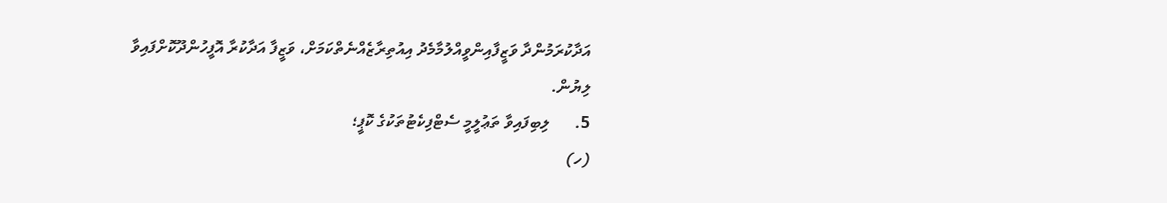އަދާކުރަމުންދާ ވަޒީފާއިންވީއްލުމާމެދު އިއުތިރާޒެއްނެތްކަމަށް، ވަޒީފާ އަދާކުރާ އޮފީހުންދޫކޮށްފައިވާ ލިޔުން.
5.      ލިބިފައިވާ ތަޢުލީމީ ސެޓްފިކެޓުތަކުގެ ކޮޕީ؛
(ހ)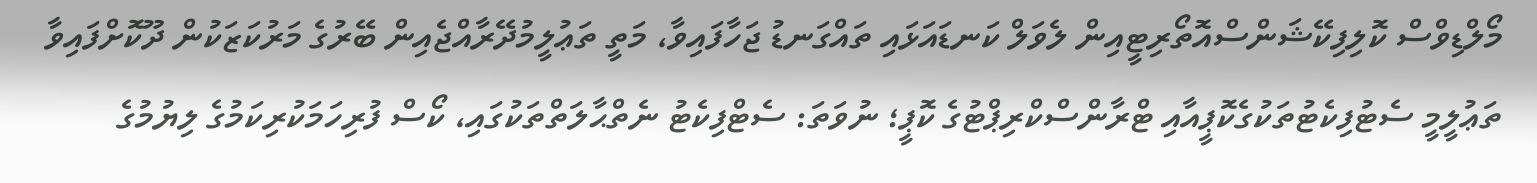މޯލްޑިވްސް ކޮލިފިކޭޝަންސްއޮތޯރިޓީއިން ލެވަލް ކަނޑައަޅައި ތައްގަނޑު ޖަހާފައިވާ، މަތީ ތަޢުލީމުދޭރާއްޖެއިން ބޭރުގެ މަރުކަޒަކުން ދޫކޮށްފައިވާ ތަޢުލީމީ ސެޓުފިކެޓުތަކުގެކޮޕީއާއި ޓްރާންސްކްރިޕްޓުގެ ކޮޕީ؛ ނުވަތަ: ސެޓްފިކެޓު ނެތްޙާލަތްތަކުގައި، ކޯސް ފުރިހަމަކުރިކަމުގެ ލިޔުމުގެ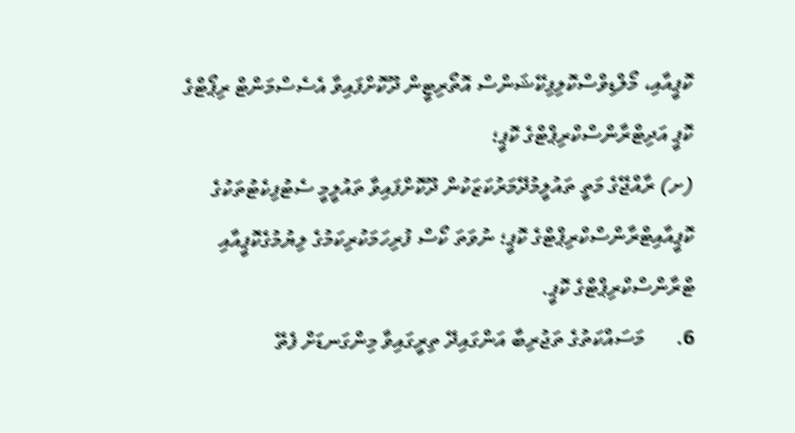ކޮޕީއާއި، މޯލްޑިވްސްކޮލިފިކޭޝަންސް އޮތޯރިޓީން ދޫކޮށްފައިވާ އެސެސްމަންޓް ރިޕޯޓްގެ ކޮޕީ އަދިޓްރާންސްކްރިޕްޓްގެ ކޮޕީ؛
(ށ) ރާއްޖޭގެ މަތީ ތައުލީމުދޭމަރުކަޒަކުން ދޫކޮށްފައިވާ ތައުލީމީ ސެޓުފިކެޓުތަކުގެ ކޮޕީއާއިޓްރާންސްކްރިޕްޓްގެ ކޮޕީ؛ ނުވަތަ ކޯސް ފުރިހަމަކުރިކަމުގެ ލިޔުމުގެކޮޕީއާއި ޓްރާންސްކްރިޕްޓްގެ ކޮޕީ.
6.      މަސައްކަތުގެ ތަޖުރިބާ އަންގައިދޭ ތިރީގައިވާ މިންގަނޑަށް ފެތޭ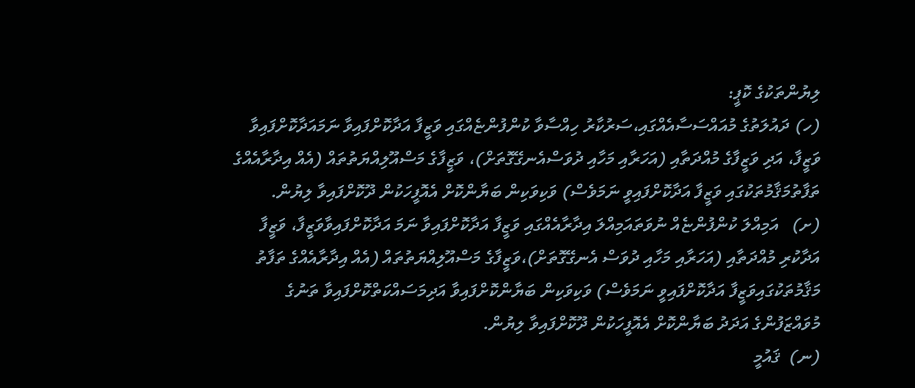ލިޔުންތަކުގެ ކޮޕީ:
(ހ) ދައުލަތުގެ މުއައްސަސާއެއްގައި،ސަރުކާރު ހިއްސާވާ ކުންފުންޏެއްގައި ވަޒީފާ އަދާކޮށްފައިވާ ނަމައަދާކޮށްފައިވާ ވަޒީފާ، އަދި ވަޒީފާގެ މުއްދަތާއި (އަހަރާއި މަހާއި ދުވަސްއެނގޭގޮތަށް)، ވަޒީފާގެ މަސްއޫލިއްޔަތުތައް (އެއް އިދާރާއެއްގެ ތަފާތުމަޤާމުތަކުގައި ވަޒީފާ އަދާކޮށްފައިވީ ނަމަވެސް) ވަކިވަކިން ބަޔާންކޮށް އެއޮފީހަކުން ދޫކޮށްފައިވާ ލިޔުން.
(ށ)   އަމިއްލަ ކުންފުންޏެއް ނުވަތައަމިއްލަ އިދާރާއެއްގައި ވަޒީފާ އަދާކޮށްފައިވާ ނަމަ އަދާކޮށްފައިވާވަޒީފާ، ވަޒީފާ އަދާކުރި މުއްދަތާއި (އަހަރާއި މަހާއި ދުވަސް އެނގޭގޮތަށް)،ވަޒީފާގެ މަސްއޫލިއްޔަތުތައް (އެއް އިދާރާއެއްގެ ތަފާތު މަޤާމުތަކުގައިވަޒީފާ އަދާކޮށްފައިވީ ނަމަވެސް) ވަކިވަކިން ބަޔާންކޮށްފައިވާ އަދިމަސައްކަތްކޮށްފައިވާ ތަނުގެ މުވައްޒަފުންގެ އަދަދު ބަޔާންކޮށް އެއޮފީހަކުން ދޫކޮށްފައިވާ ލިޔުން.
(ނ)  ޤައުމީ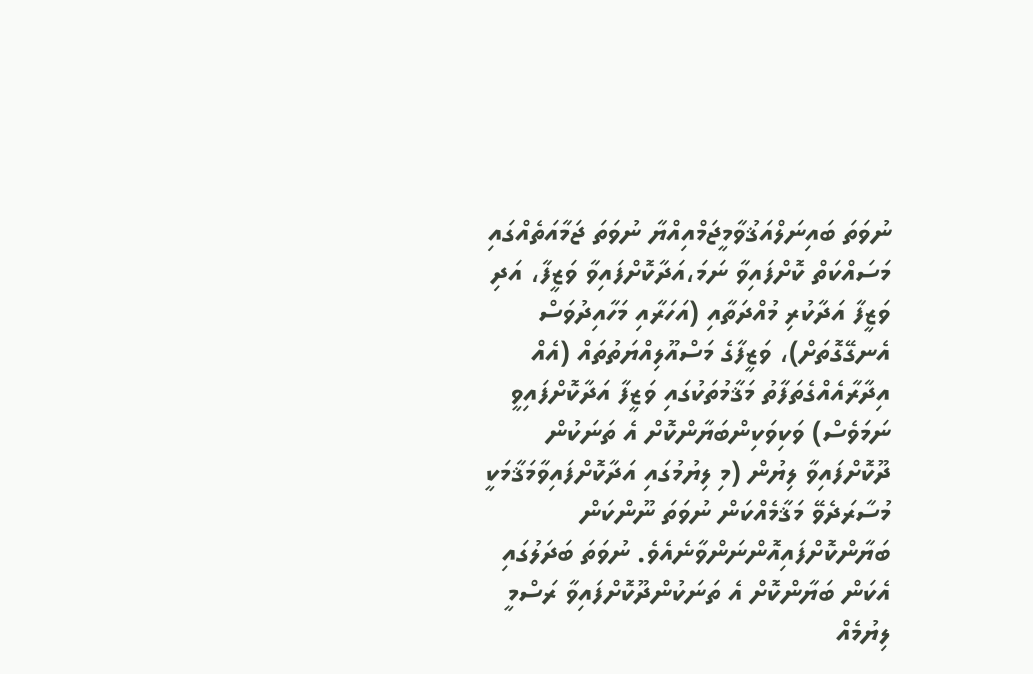ނުވަތަ ބައިނަލްއަޤުވާމީޖަމްއިއްޔާ ނުވަތަ ޖަމާއަތެއްގައި މަސައްކަތް ކޮށްފައިވާ ނަމަ،އަދާކޮށްފައިވާ ވަޒީފާ، އަދި ވަޒީފާ އަދާކުރި މުއްދަތާއި (އަހަރާއި މަހާއިދުވަސް އެނގޭގޮތަށް)، ވަޒީފާގެ މަސްއޫލިއްޔަތުތައް (އެއް އިދާރާއެއްގެތަފާތު މަޤާމުތަކުގައި ވަޒީފާ އަދާކޮށްފައިވީ ނަމަވެސް) ވަކިވަކިންބަޔާންކޮށް އެ ތަނަކުން ދޫކޮށްފައިވާ ލިޔުން (މި ލިޔުމުގައި އަދާކޮށްފައިވާމަޤާމަކީ މުސާރަދެވޭ މަޤާމެއްކަން ނުވަތަ ނޫންކަން ބަޔާންކޮށްފައިއޮންނަންވާނެއެވެ. ނުވަތަ ބަދަލުގައި އެކަން ބަޔާންކޮށް އެ ތަނަކުންދޫކޮށްފައިވާ ރަސްމީ ލިޔުމެއް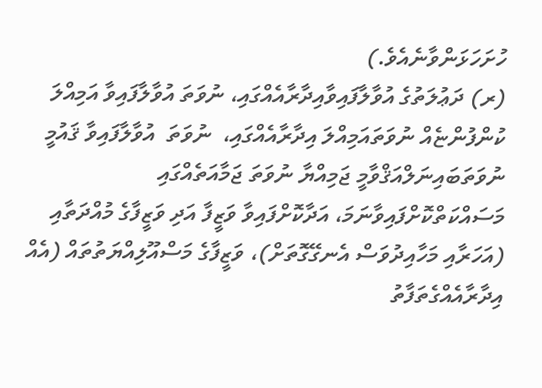ހުށަހަޅަންވާނެއެވެ.)
(ރ) ދަޢުލަތުގެ އުވާލާފައިވާއިދާރާއެއްގައި، ނުވަތަ އުވާލާފައިވާ އަމިއްލަ ކުންފުންޏެއް ނުވަތައަމިއްލަ އިދާރާއެއްގައި،  ނުވަތަ  އުވާލާފައިވާ ޤައުމީ ނުވަތަބައިނަލްއަޤްވާމީ ޖަމިއްޔާ ނުވަތަ ޖަމާއަތެއްގައި މަސައްކަތްކޮށްފައިވާނަމަ، އަދާކޮށްފައިވާ ވަޒީފާ އަދި ވަޒީފާގެ މުއްދަތާއި (އަހަރާއި މަހާއިދުވަސް އެނގޭގޮތަށް)، ވަޒީފާގެ މަސްއޫލިއްޔަތުތައް (އެއް އިދާރާއެއްގެތަފާތު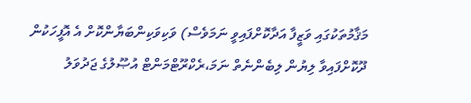މަޤާމުތަކުގައި ވަޒީފާ އަދާކޮށްފައިވީ ނަމަވެސް) ވަކިވަކިންބަޔާންކޮށް އެ އޮފީހަކުން ދޫކޮށްފައިވާ ލިޔުން ލިބެންނެތް ނަމަ،ރެކްރޫޓްމަންޓް އުޞޫލުގެ ޖަދުވަލު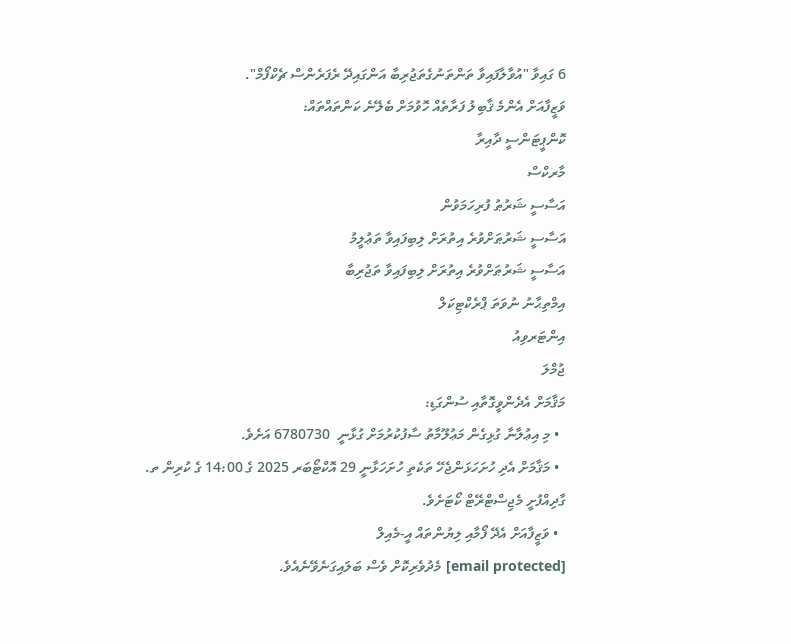6 ގައިވާ "އުވާލާފައިވާ ތަންތަނުގެތަޖުރިބާ އަންގައިދޭ ރެފަރެންސް ޗެކްފޯމް".
ވަޒީފާއަށް އެންމެ ޤާބިލު ފަރާތެއް ހޮވުމަށް ބެލޭނެ ކަންތައްތައް:
ކޮންޕީޓަންސީ ދާއިރާ
މާރކްސް
އަސާސީ ޝަރުޠު ފުރިހަމަވުން
އަސާސީ ޝަރުޠަށްވުރެ އިތުރަށް ލިބިފައިވާ ތަޢުލީމު
އަސާސީ ޝަރުޠަށްވުރެ އިތުރަށް ލިބިފައިވާ ތަޖުރިބާ
އިމްތިޙާނު ނުވަތަ ޕްރެކްޓިކަލް
އިންޓަރވިއު
ޖުމްލަ
މަޤާމަށް އެދެންވީގޮތާއި ސުންގަޑި:
  • މި އިޢުލާނާ ގުޅިގެން މަޢުލޫމާތު ސާފުކުރުމަށް ގުޅާނީ  6780730 އަށެވެ.
  • މަޤާމަށް އެދި ހުށަހަޅަންޖެހޭ ތަކެތި ހުށަހަޅާނީ 29 އޮކްޓޯބަރ 2025 ގެ 14:00 ގެ ކުރިން ތ. ގާދިއްފުށީ މެޖިސްޓްރޭޓް ކޯޓަށެވެ.
  • ވަޒީފާއަށް އެދޭ ފޯމާއި ލިޔުންތައް އީ-މެއިލް
[email protected] މެދުވެރިކޮށް ވެސް ބަލައިގަނެވޭނެއެވެ.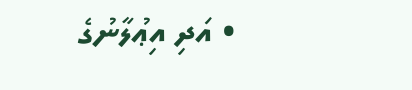• އަދި އިޢުލާނުގެ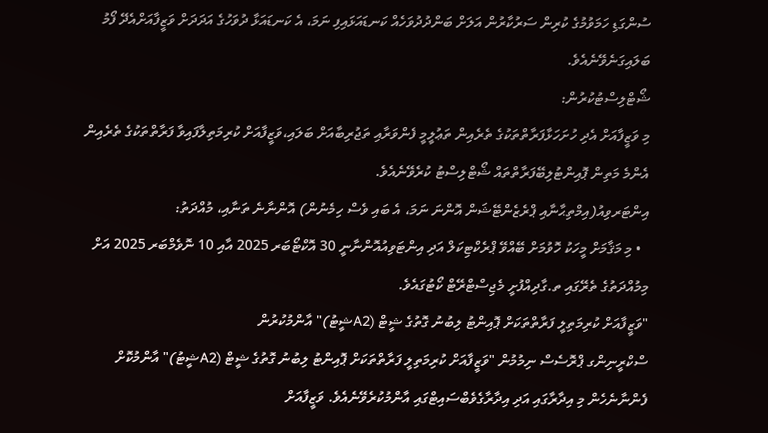ސުންގަޑި ހަމަވުމުގެ ކުރިން ސަރުކާރުން އަލަށް ބަންދުދުވަހެއް ކަނޑައަޅައިފި ނަމަ، އެ ކަނޑައަޅާ ދުވަހުގެ އަދަދަށް ވަޒީފާއަށްއެދޭ ފޯމު ބަލައިގަނެވޭނެއެވެ.
ޝޯޓްލިސްޓުކުރުން:
މި ވަޒީފާއަށް އެދި ހުށަހަޅާފަރާތްތަކުގެ ތެރެއިން ތަޢުލީމީ ފެންވަރާއި ތަޖުރިބާއަށް ބަލައި،ވަޒީފާއަށް ކުރިމަތިލާފައިވާ ފަރާތްތަކުގެ ތެރެއިން އެންމެ މަތިން ޕޮއިންޓުލިބޭފަރާތްތައް ޝޯޓްލިސްޓު ކުރެވޭނެއެވެ.
އިންޓަރވިއު(އިމްތިޙާނާއި ޕްރެޒެންޓޭޝަން އޮންނަ ނަމަ، އެ ބައި ވެސް ހިމެނުން) އޮންނާނެ ތަނާއި، މުއްދަތު:
  • މި މަޤާމަށް މީހަކު ހޮވުމަށް ބޭއްވޭ ޕްރެކްޓިކަލް އަދި އިންޓަވިއުއޮންނާނީ 30 އޮކްޓޯބަރ 2025 އާއި 10 ނޮވެމްބަރ 2025 އަށް މިމުއްދަތުގެ ތެރޭގައި ތ.ގާދިއްފުށީ މެޖިސްޓްރޭޓް ކޯޓުގައެވެ.
"ވަޒީފާއަށް ކުރިމަތިލީ ފަރާތްތަކަށް ޕޮއިންޓު ލިބުނު ގޮތުގެ ޝީޓް (A2ޝީޓު)" އާންމުކުރުން
ސްކްރީނިންގ ޕްރޮސެސް ނިމުމުން "ވަޒީފާއަށް ކުރިމަތިލީ ފަރާތްތަކަށް ޕޮއިންޓު ލިބުނު ގޮތުގެ ޝީޓް (A2ޝީޓު)" އާންމުކޮށް ފެންނާނެހެން މި އިދާރާގައި އަދި އިދާރާގެވެބްސައިޓްގައި އާންމުކުރެވޭނެއެވެ. ވަޒީފާއަށް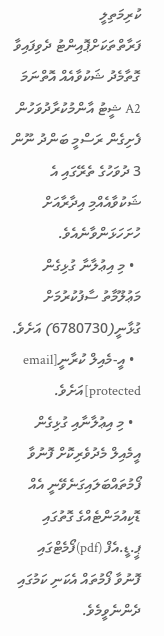ކުރިމަތިލީ ފަރާތްތަކަށްޕޮއިންޓު ދެވިފައިވާ ގޮތާމެދު ޝަކުވާއެއް އޮތްނަމަ A2 ޝީޓު އާންމުކުރާދުވަހުން ފެށިގެން ރަސްމީ ބަންދު ނޫން 3 ދުވަހުގެ ތެރޭގައި އެ ޝަކުވާއެއްމި އިދާރާއަށް ހުށަހަޅަންވާނެއެވެ.
  • މި އިޢުލާނާ ގުޅިގެން މަޢުލޫމާތު ސާފުކުރުމަށް ގުޅާނީ(6780730) އަށެވެ.
  • އީ-މެއިލް ކުރާނީ[email protected]އަށެވެ.
  • މި އިޢުލާނާއި ގުޅިގެން އީމެއިލް މެދުވެރިކޮށް ފޮނުވާ ފޯމުތައްބަލައިގަނެވޭނީ އެއް ޑޮކިއުމަންޓެއްގެ ގޮތުގައި ޕީ.ޑީ.އެފް (pdf)ފޯމެޓްގައި ފޮނުވާ ފޯމުތައް އެކަނި ކަމުގައި ދެންނެވީމެވެ.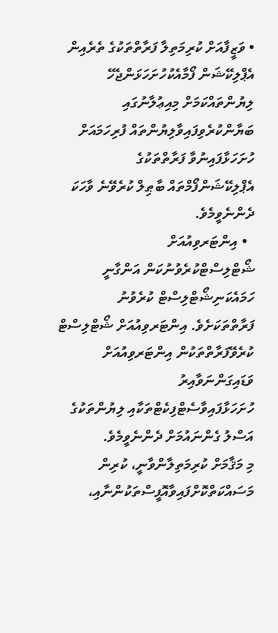• ވަޒީފާއަށް ކުރިމަތިލާ ފަރާތްތަކުގެ ތެރެއިން އެޕްލިކޭޝަން ފޯމާއެކުހުށަހަޅަންޖެހޭ ލިޔުންތައްކަމަށް މިއިޢުލާނުގައި ބަޔާންކުރެވިފައިވާލިޔުންތައް ފުރިހަމައަށް ހުށަހަޅާފައިނުވާ ފަރާތްތަކުގެ އެޕްލިކޭޝަންފޯމްތައް ބާޠިލް ކުރެވޭނެ ވާހަކަ ދެންނެވީމެވެ.
  • އިންޓަރވިއުއަށް ޝޯޓްލިސްޓްކުރެވުނުކަން އަންގާނީ ހަމައެކަނިޝޯޓްލިސްޓް ކުރެވުނު ފަރާތްތަކަށެވެ. އިންޓަރވިއުއަށް ޝޯޓްލިސްޓް ކުރެވޭފަރާތްތަކުން އިންޓަރވިއުއަށް ވަޑައިގަންނަވާއިރު ހުށަހަޅާފައިވާސެޓްފިކެޓްތަކާއި ލިޔުންތަކުގެ އަސްލު ގެންނައުމަށް ދެންނެވީމެވެ.
މި މަޤާމަށް ކުރިމަތިލާންވާނީ، ކުރިން މަސައްކަތްކޮށްފައިވާއޮފީސްތަކުންނާއި،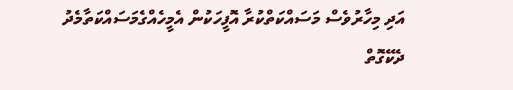އަދި މިހާރުވެސް މަސައްކަތްކުރާ އޮފީހަކުން އެމީހެއްގެމަސައްކަތާމެދު ދެކޭގޮތް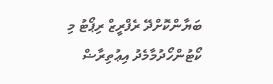ބަޔާންކޮށްދޭ ރެފްރީޒް ރިޕޯޓު މި ކޯޓުންހޯދުމާމެދު އިޢުތިރާޟް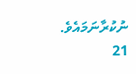ނުކުރާނަމައެވެ.
21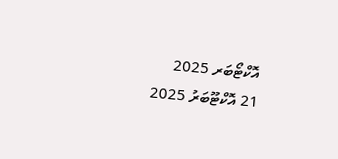އޮކްޓޯބަރ 2025
21 އޮކްޓޫބަރު 2025